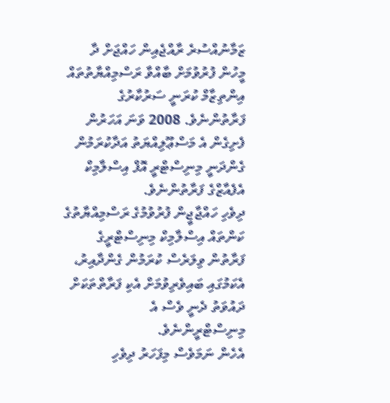ޒަމާނުއްސުރެ ރާއްޖެއިން ހައްޖަށް ދާ މީހުން ފުރުވުމަށް ބާއްވާ ރަސްމިއްޔާތުތައް އިންތިޒާމް ކުރަނީ ސަރުކާރުގެ ފަރާތުންނެވެ. 2008 ވަނަ އަހަރުން ފެށިގެން އެ މަސްޢޫލިއްޔަތު އަދާކުރަމުން ގެންދަނީ މިނިސްޓްރީ އޮފް އިސްލާމިކް އެފެއާޒްގެ ފަރާތުންނެވެ.
ދިވެހި ހައްޖާޖީން ފުރުވުމުގެ ރަސްމިއްޔާތުގެ ކަންތައް އިސްލާމިކް މިނިސްޓްރީގެ ފަރާތުން ވިލަރެސް ކުރަމުން ގެންދާއިރު، އެކަމުގައި ބައިވެރިވުމަށް އެކި ފަރާތްތަކަށް ދައުވަތު ދެނީ ވެސް އެ މިނިސްޓްރީންނެވެ.
އެހެން ނަމަވެސް މިފަހަރު ދިވެހި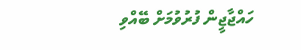ހައްޖާޖީން ފުރުވުމަށް ބޭއްވި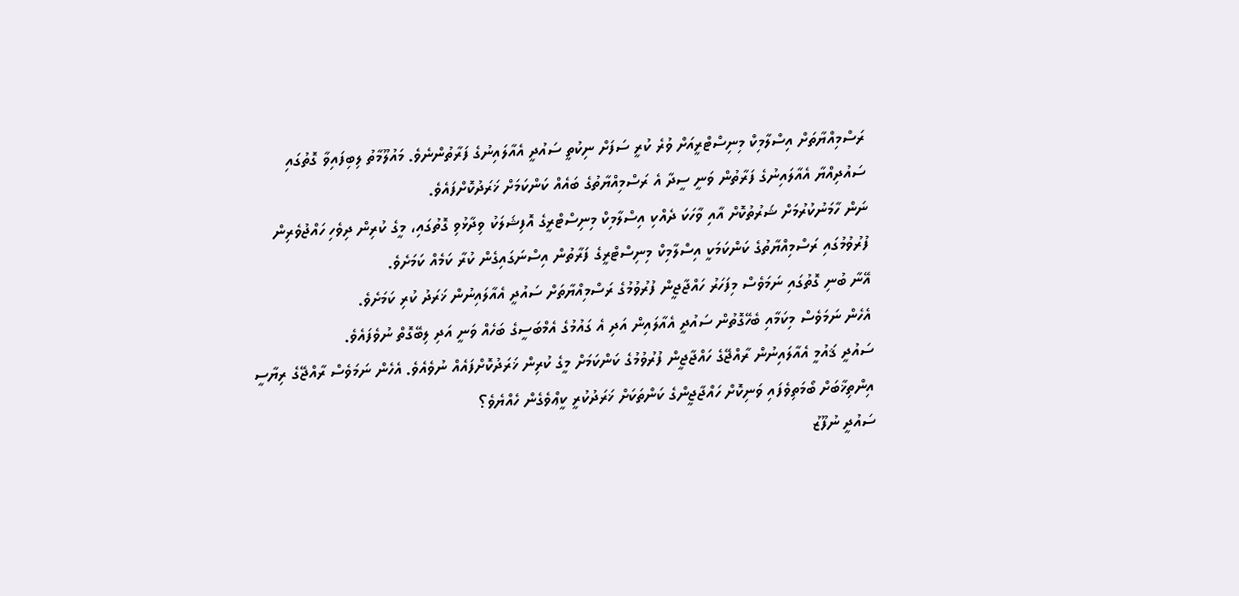ރަސްމިއްޔާތަށް އިސްލާމިކް މިނިސްޓްރީއަށް ވުރެ ކުރީ ސަފަށް ނިކުތީ ސައުދީ އެއާލައިނުގެ ފަރާތުންނެވެ. މައުލޫމާތު ލިބިފައިވާ ގޮތުގައި ސައުދިއްޔާ އެއާލައިނުގެ ފަރާތުން ވަނީ ސީދާ އެ ރަސްމިއްޔާތުގެ ބައެއް ކަންކަމަށް ޚަރަދުކޮށްފައެވެ.
ނަން ހާމަނުކުރުމަށް ޝަރުތުކޮށް އާއި ވާހަކަ ދެއްކި އިސްލާމިކް މިނިސްޓްރީގެ އޮފިޝަލަކު ވިދާޅުވި ގޮތުގައި، މީގެ ކުރިން ދިވެހި ހައްޖުވެރިން ފުރުވުމުގައި ރަސްމިއްޔާތުގެ ކަންކަމަކީ އިސްލާމިކް މިނިސްޓްރީގެ ފަރާތުން އިސްނަގައިގެން ކުރާ ކަމެއް ކަމަށެވެ.
އޭނާ ބުނި ގޮތުގައި ނަމަވެސް މިފަހަރު ހައްޖާޖީން ފުރުވުމުގެ ރަސްމިއްޔާތަށް ސައުދީ އެއާލައިނުން ޚަރަދު ކުރި ކަމަށެވެ.
އެހެން ނަމަވެސް މިކަމާއި ބެހޭގޮތުން ސައުދީ އެއާލައިން އަދި އެ ގައުމުގެ އެމްބަސީގެ ބަހެއް ވަނީ އަދި ލިބޭގޮތް ނުވެފައެވެ.
ސައުދީ ޤައުމީ އެއާލައިނުން ރާއްޖޭގެ ހައްޖާޖީން ފުރުވުމުގެ ކަންކަމަށް މީގެ ކުރިން ޚަރަދުކޮށްފައެއް ނުވެއެވެ. އެހެން ނަމަވެސް ރާއްޖޭގެ ރިޔާސީ އިންތިޚާބަށް ބޯމަތިވެފައި ވަނިކޮށް ހައްޖާޖީންގެ ކަންތަކަށް ޚަރަދުކުރީ ކީޢްވެގެން ހެއްޔެވެ؟
ސައުދީ ނުފޫޒު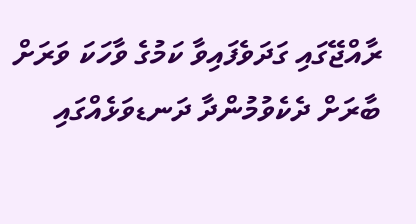ރާއްޖޭގައި ގަދަވެފައިވާ ކަމުގެ ވާހަކަ ވަރަށް ބާރަށް ދެކެވުމުންދާ ދަނޑވަޅެއްގައި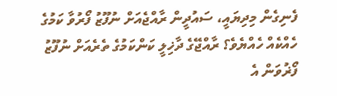ފެނިގެން މިދިޔައީ، ސައުދީން ރާއްޖެއަށް ނުފޫޒު ފޯރުވާ ކަމުގެ ހެއްކެއް ހެއްޔެވެ؟ ރާއްޖޭގެ ދާޚިލީ ކަންކަމުގެ ތެރެއަށް ނުފޫޒު ފޯޜުވަން އެ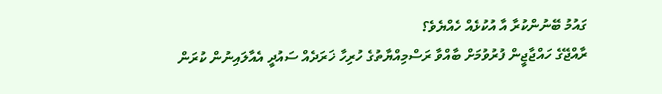ގައުމު ބޭނުންކުރާ އާ އުކުޅެއް ހެއްޔެވެ؟
ރާއްޖޭގެ ހައްޖާޖީން ފުރުވުމަށް ބާއްވާ ރަސްމިއްޔާތުގެ ހުރިހާ ޚަރަދެއް ސައުދީ އެއާލައިނުން ކުރަން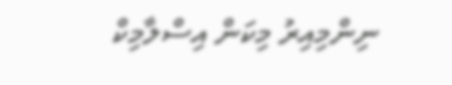ނިންމިއިރު މިކަން އިސްލާމިކް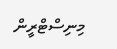މިނިސްޓްރީން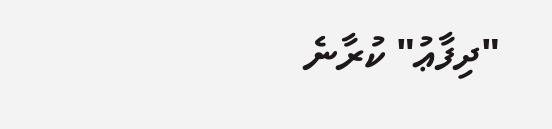"ދިފާޢު" ކުރާނެ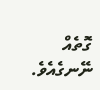ގޮތެއް ނޭނގެއެވެ.